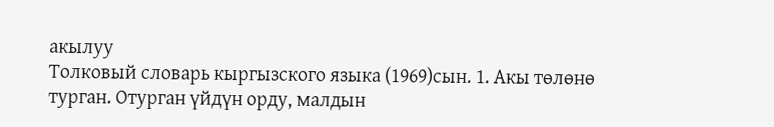акылуу
Толковый словарь кыргызского языка (1969)сын. 1. Акы төлөнө турган. Отурган үйдүн орду, малдын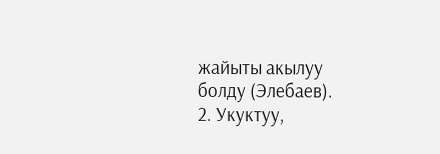жайыты акылуу болду (Элебаев).
2. Укуктуу,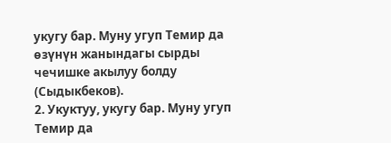укугу бар. Муну угуп Темир да өзүнүн жанындагы сырды чечишке акылуу болду (Сыдыкбеков).
2. Укуктуу, укугу бар. Муну угуп Темир да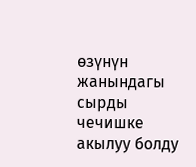өзүнүн жанындагы сырды чечишке акылуу болду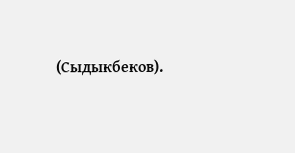(Сыдыкбеков).